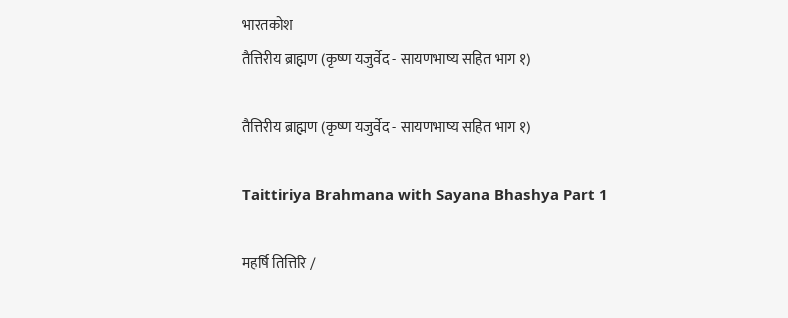भारतकोश
तैत्तिरीय ब्राह्मण (कृष्ण यजुर्वेद - सायणभाष्य सहित भाग १)

तैत्तिरीय ब्राह्मण (कृष्ण यजुर्वेद - सायणभाष्य सहित भाग १)

Taittiriya Brahmana with Sayana Bhashya Part 1

महर्षि तित्तिरि /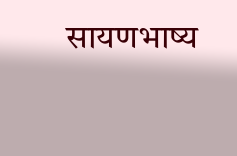सायणभाष्य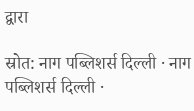द्वारा

स्रोत: नाग पब्लिशर्स दिल्ली · नाग पब्लिशर्स दिल्ली ·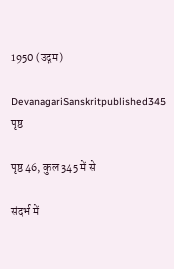1950 (उद्गम)

DevanagariSanskritpublished345 पृष्ठ

पृष्ठ 46, कुल 345 में से

संदर्भ में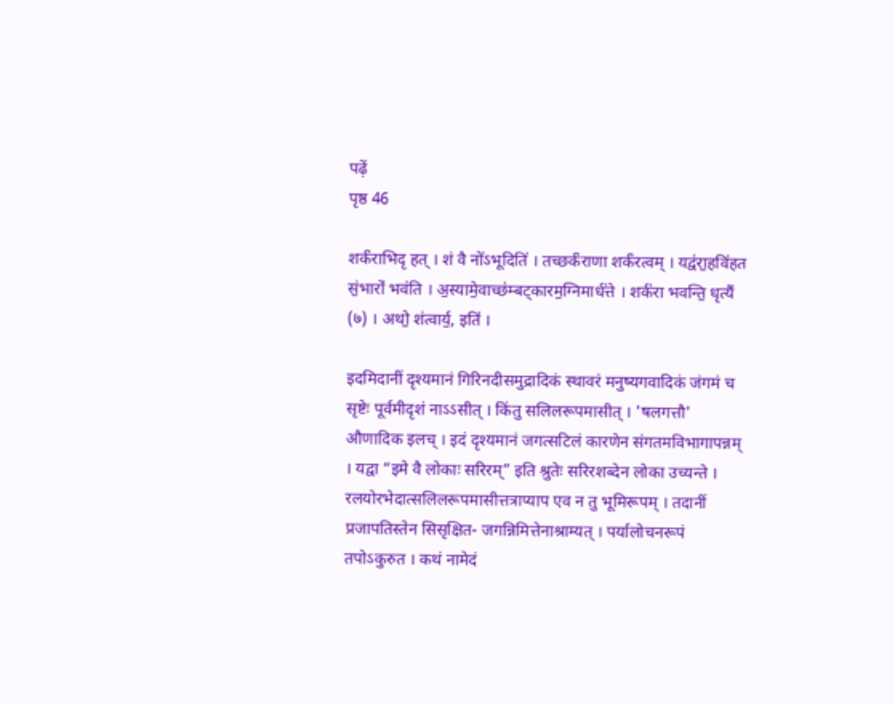पढ़ें
पृष्ठ 46

शर्क॑राभिदृ हत् । शं वै नो॑ऽभूदिति॑ । तच्छर्क॑राणा शर्क॑रत्वम् । यद्व॑रा॒हवि॑हत सं॒भारो॑ भव॑ति । अ॒स्यामे॒वाच्छ॑म्बट्कारम॒ग्निमार्ध॑त्ते । शर्क॑रा भवन्ति॒ धृत्यै॑ (७) । अथो॒ शंत्वार्य॒, इति॑ ।

इदमिदानीं दृश्यमानं गिरिनदीसमुद्रादिकं स्थावरं मनुष्यगवादिकं जंगमं च सृष्टेः पूर्वमीदृशं नाऽऽसीत् । किंतु सलिलरूपमासीत् । 'षलगत्तौ' औणादिक इलच् । इदं दृश्यमानं जगत्सटिलं कारणेन संगतमविभागापन्नम् । यद्वा “इमे वै लोकाः सरिरम्” इति श्रुतेः सरिरशब्देन लोका उच्यन्ते । रलयोरभेदात्सलिलरूपमासीत्तत्राप्याप एव न तु भूमिरूपम् । तदानीं प्रजापतिस्तेन सिसृक्षित- जगन्निमित्तेनाश्राम्यत् । पर्यालोचनरूपं तपोऽकुरुत । कथं नामेदं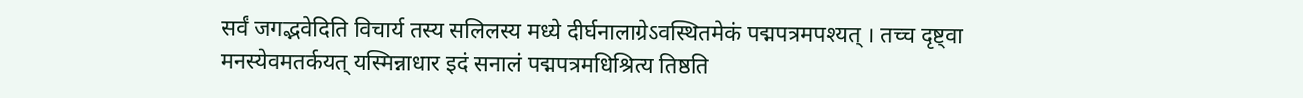सर्वं जगद्भवेदिति विचार्य तस्य सलिलस्य मध्ये दीर्घनालाग्रेऽवस्थितमेकं पद्मपत्रमपश्यत् । तच्च दृष्ट्वा मनस्येवमतर्कयत् यस्मिन्नाधार इदं सनालं पद्मपत्रमधिश्रित्य तिष्ठति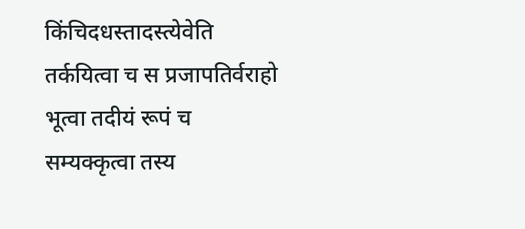किंचिदधस्तादस्त्येवेति तर्कयित्वा च स प्रजापतिर्वराहो भूत्वा तदीयं रूपं च सम्यक्कृत्वा तस्य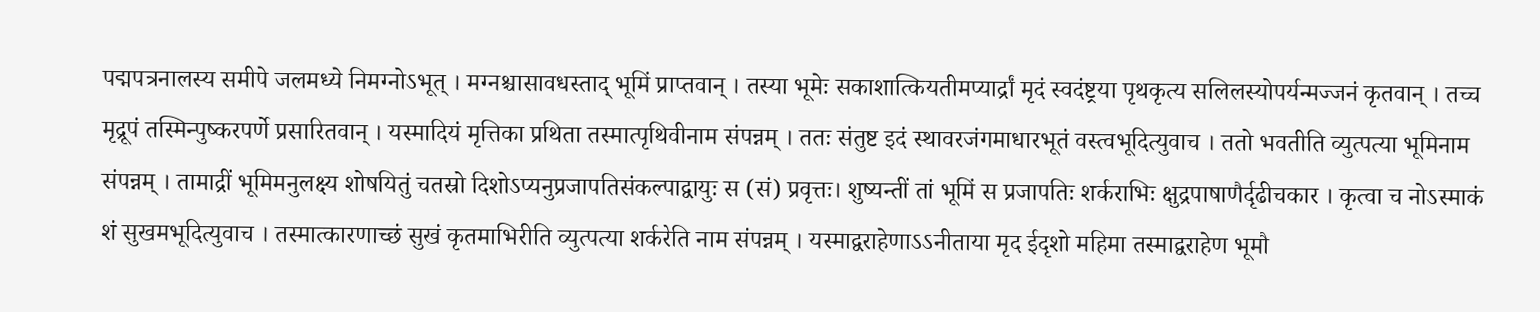पद्मपत्रनालस्य समीपे जलमध्ये निमग्नोऽभूत् । मग्नश्चासावधस्ताद् भूमिं प्राप्तवान् । तस्या भूमेः सकाशात्कियतीमप्यार्द्रां मृदं स्वदंष्ट्रया पृथकृत्य सलिलस्योपर्यन्मज्जनं कृतवान् । तच्च मृद्रूपं तस्मिन्पुष्करपर्णे प्रसारितवान् । यस्मादियं मृत्तिका प्रथिता तस्मात्पृथिवीनाम संपन्नम् । ततः संतुष्ट इदं स्थावरजंगमाधारभूतं वस्त्वभूदित्युवाच । ततो भवतीति व्युत्पत्या भूमिनाम संपन्नम् । तामाद्रीं भूमिमनुलक्ष्य शोषयितुं चतस्रो दिशोऽप्यनुप्रजापतिसंकल्पाद्वायुः स (सं) प्रवृत्तः। शुष्यन्तीं तां भूमिं स प्रजापतिः शर्कराभिः क्षुद्रपाषाणैर्दृढीचकार । कृत्वा च नोऽस्माकं शं सुखमभूदित्युवाच । तस्मात्कारणाच्छं सुखं कृतमाभिरीति व्युत्पत्या शर्करेति नाम संपन्नम् । यस्माद्वराहेणाऽऽनीताया मृद ईदृशो महिमा तस्माद्वराहेण भूमौ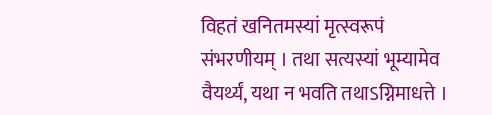विहतं खनितमस्यां मृत्स्वरूपं संभरणीयम् । तथा सत्यस्यां भूम्यामेव वैयर्थ्यं, यथा न भवति तथाऽग्निमाधत्ते ।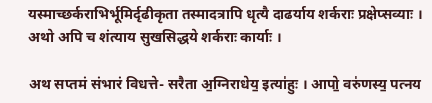यस्माच्छर्कराभिर्भूमिर्दृढीकृता तस्मादत्रापि धृत्यै दाढर्याय शर्कराः प्रक्षेप्सव्याः । अथो अपि च शंत्याय सुखसिद्धये शर्कराः कार्याः ।

अथ सप्तमं संभारं विधत्ते- सरैता अ॒ग्निराधेय॒ इत्या॑हुः । आपो॒ वरु॑णस्य॒ पत्नय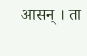आसन् । ता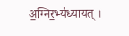अ॒ग्निर॒भ्य॑ध्यायत् ।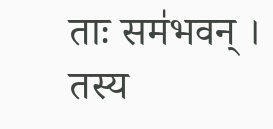ताः सम॑भवन् । तस्य